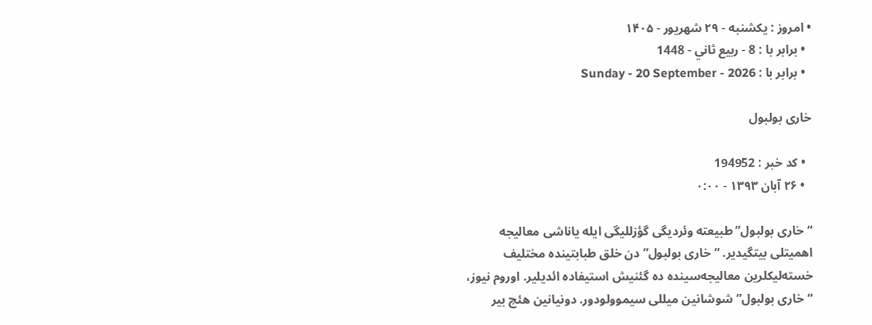• امروز : یکشنبه - ۲۹ شهریور - ۱۴۰۵
  • برابر با : 8 - ربيع ثاني - 1448
  • برابر با : Sunday - 20 September - 2026

خاری بولبول

  • کد خبر : 194952
  • ۲۶ آبان ۱۳۹۳ - ۰:۰۰

“خاری بولبول” طبیعته وئردیگی گؤزللیگی ایله یاناشی معالیجه اهمیتلی بیتگیدیر. “خاری بولبول”دن خلق طبابتینده مختلیف خسته‌لیکلرین معالیجه‌سینده ده گئنیش استیفاده ائدیلیر. اوروم نیوز، “خاری بولبول” شوشانین میللی سیموولودور. دونیانین هئچ بیر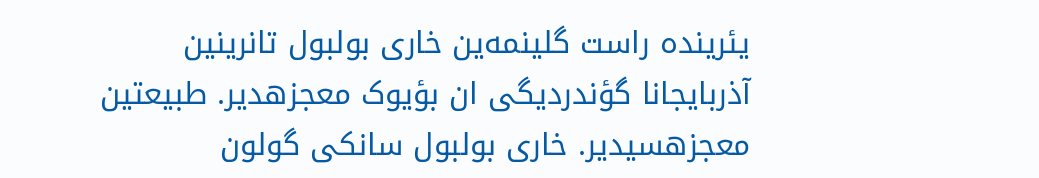یئرینده راست گلینمه‌ین خاری بولبول تانرینین آذربایجانا گؤندردیگی ان بؤیوک معجزهدیر. طبیعتین معجزهسیدیر. خاری بولبول سانکی گولون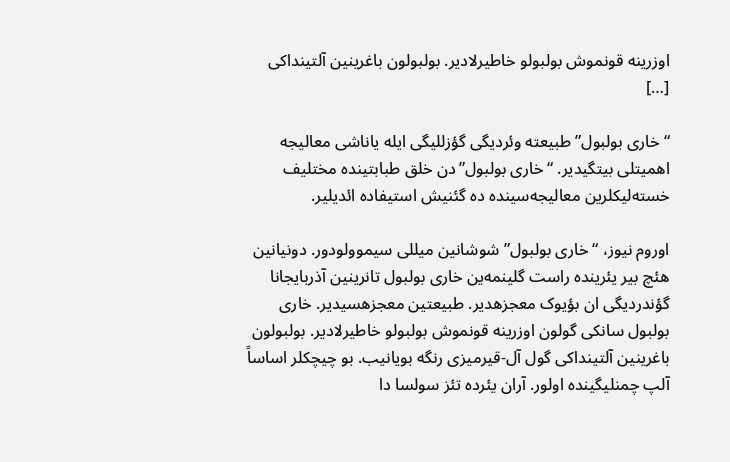اوزرینه قونموش بولبولو خاطیرلادیر. بولبولون باغرینین آلتینداکی […]

“خاری بولبول” طبیعته وئردیگی گؤزللیگی ایله یاناشی معالیجه اهمیتلی بیتگیدیر. “خاری بولبول”دن خلق طبابتینده مختلیف خسته‌لیکلرین معالیجه‌سینده ده گئنیش استیفاده ائدیلیر.

اوروم نیوز، “خاری بولبول” شوشانین میللی سیموولودور. دونیانین هئچ بیر یئرینده راست گلینمه‌ین خاری بولبول تانرینین آذربایجانا گؤندردیگی ان بؤیوک معجزهدیر. طبیعتین معجزهسیدیر. خاری بولبول سانکی گولون اوزرینه قونموش بولبولو خاطیرلادیر. بولبولون باغرینین آلتینداکی گول آل-قیرمیزی رنگه بویانیب. بو چیچکلر اساساً آلپ چمنلیگینده اولور. آران یئرده تئز سولسا دا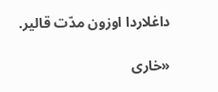داغلاردا اوزون مدّت قالیر.

«خاری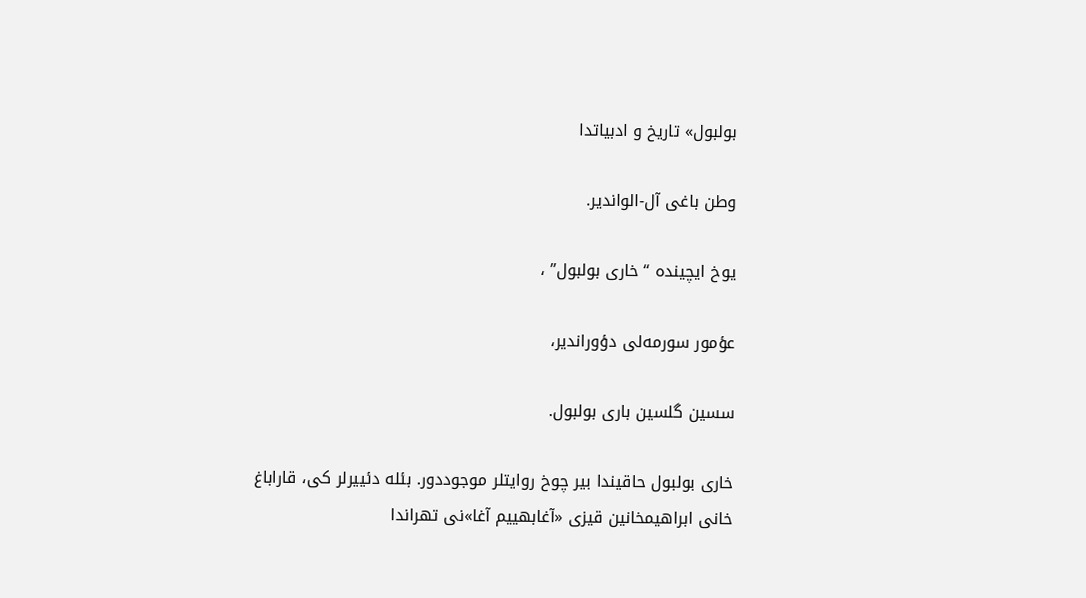بولبول» تاریخ و ادبیاتدا

وطن باغی آل-الواندیر.

یوخ ایچینده “خاری بولبول” ،

عؤمور سورمه‌لی دؤوراندیر،

سسین گلسین باری بولبول.

خاری بولبول حاقیندا بیر چوخ روایتلر موجوددور. بئله دئییرلر کی، قاراباغ خانی ابراهیمخانین قیزی «آغابهییم آغا»نی تهراندا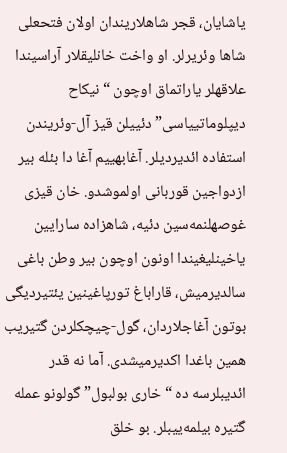یاشایان، قجر شاهلاریندان اولان فتحعلی شاها وئریرلر. او واخت خانلیقلار آراسیندا علاقهلر یاراتماق اوچون “نیکاح دیپلوماتییاسی” دئییلن قیز آل-وئریندن استفاده ائدیردیلر. آغابهییم آغا دا بئله بیر ازدواجین قوربانی اولموشدو. خان قیزی غوصهلنمه‌سین دئیه، شاهزاده سارایین یاخینلیغیندا اونون اوچون بیر وطن باغی سالدیرمیش، قاراباغ تورپاغینین یئتیردیگی بوتون آغاجلاردان، گول-چیچکلردن گتیریب همین باغدا اکدیرمیشدی. آما نه قدر ائدیبلرسه ده “خاری بولبول” گولونو عمله گتیره بیلمه‌ییبلر. بو خلق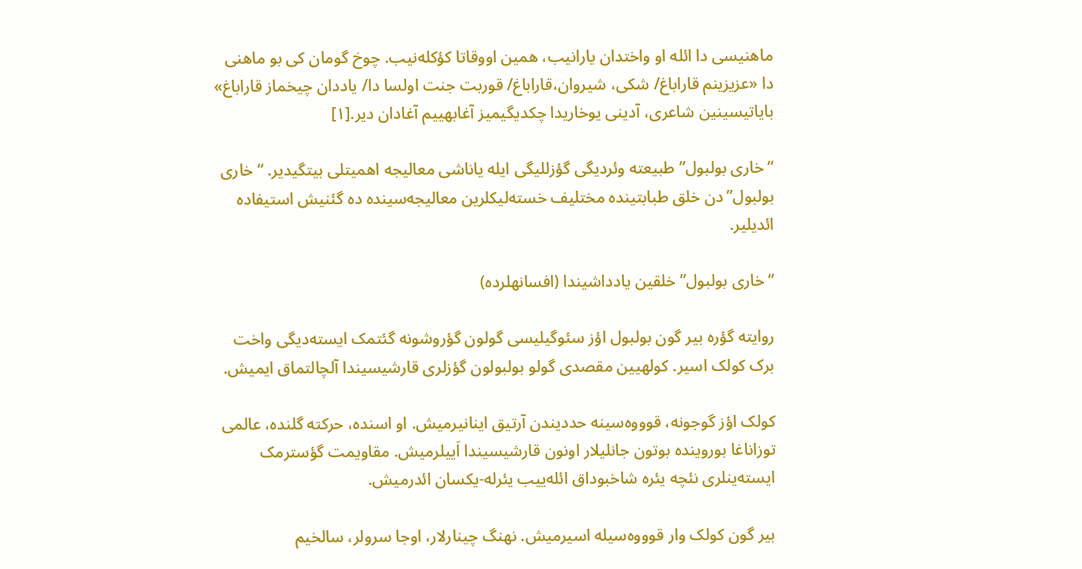ماهنیسی دا ائله او واختدان یارانیب، همین اووقاتا کؤکله‌نیب. چوخ گومان کی بو ماهنی دا «عزیزینم قاراباغ/ شکی، شیروان،قاراباغ/ قوربت جنت اولسا دا/ یاددان چیخماز قاراباغ» بایاتیسینین شاعری، آدینی یوخاریدا چکدیگیمیز آغابهییم آغادان دیر.[۱]

“خاری بولبول” طبیعته وئردیگی گؤزللیگی ایله یاناشی معالیجه اهمیتلی بیتگیدیر. “خاری بولبول”دن خلق طبابتینده مختلیف خسته‌لیکلرین معالیجه‌سینده ده گئنیش استیفاده ائدیلیر.

“خاری بولبول” خلقین یادداشیندا (افسانهلرده)

روایته گؤره بیر گون بولبول اؤز سئوگیلیسی گولون گؤروشونه گئتمک ایسته‌دیگی واخت برک کولک اسیر. کولهیین مقصدی گولو بولبولون گؤزلری قارشیسیندا آلچالتماق ایمیش.

کولک اؤز گوجونه، قوووه‌سینه حددیندن آرتیق اینانیرمیش. او اسنده، حرکته گلنده، عالمی توزاناغا بوروینده بوتون جانلیلار اونون قارشیسیندا اَییلرمیش. مقاویمت گؤسترمک ایسته‌ینلری نئچه یئره شاخبوداق ائله‌ییب یئرله-یکسان ائدرمیش.

بیر گون کولک وار قوووه‌سیله اسیرمیش. نهنگ چینارلار، اوجا سرولر، سالخیم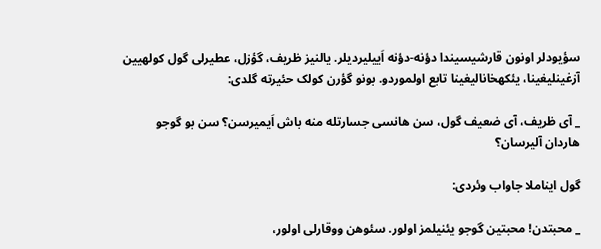سؤیودلر اونون قارشیسیندا دؤنه-دؤنه اَییلیردیلر. یالنیز ظریف، گؤزل، عطیرلی گول کولهیین آزغینلیغینا، یئکهخانالیغینا تابع اولموردو. بونو گؤرن کولک حئیرته گلدی:

_ آی ظریف، آی ضعیف گول، سن هانسی جسارتله منه باش اَیمیرسن؟ سن بو گوجو هاردان آلیرسان؟

گول ایناملا جاواب وئردی:

_ محبتدن! محبتین گوجو یئنیلمز اولور. سئوهن ووقارلی اولور،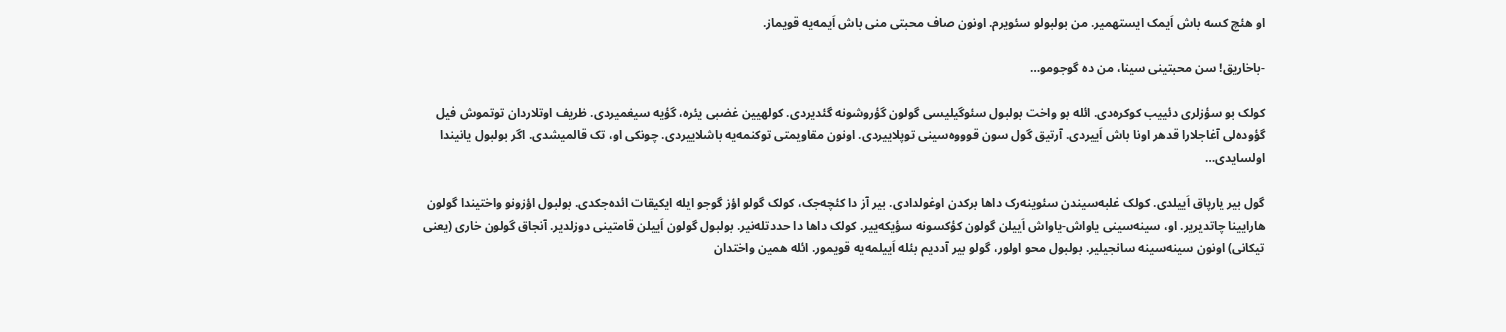او هئچ کسه باش اَیمک ایستهمیر. من بولبولو سئویرم. اونون صاف محبتی منی باش اَیمه‌یه قویماز.

-باخاریق! سن محبتینی سینا، من ده گوجومو…

کولک بو سؤزلری دئییب کوکره‌دی. ائله بو واخت بولبول سئوگیلیسی گولون گؤروشونه گئدیردی. کولهیین غضبی یئره، گؤیه سیغمیردی. ظریف اوتلاردان توتموش فیل گؤوده‌لی آغاجلارا قدهر اونا باش اَییردی. آرتیق گول سون قوووه‌سینی توپلاییردی. اونون مقاویمتی توکنمه‌یه باشلاییردی. چونکی او، تک قالمیشدی. اگر بولبول یانیندا اولسایدی…

گول بیر یارپاق اَییلدی. کولک غلبه‌سیندن سئوینه‌رک داها برکدن اوغولدادی. بیر آز دا کئچه‌جک، کولک گولو اؤز گوجو ایله ایکیقات ائده‌جکدی. بولبول اؤزونو واختیندا گولون هارایینا چاتدیریر. او، سینه‌سینی یاواش-یاواش اَییلن گولون کؤکسونه سؤیکه‌ییر. کولک داها دا حددتله‌نیر. بولبول گولون اَییلن قامتینی دوزلدیر. آنجاق گولون خاری (یعنی تیکانی) اونون سینه‌سینه سانجیلیر. بولبول محو اولور، گولو بیر آددیم بئله اَییلمه‌یه قویمور. ائله همین واختدان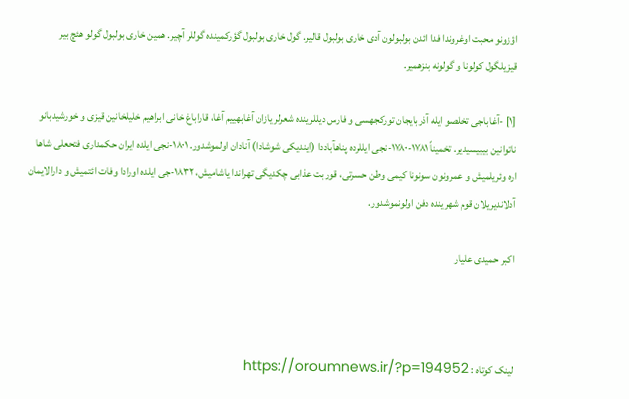اؤزونو محبت اوغروندا فدا ائدن بولبولون آدی خاری بولبول قالیر. گول خاری بولبول گؤرکمینده گوللر آچیر. همین خاری بولبول گولو هئچ بیر قیزیلگول کولونا و گولونه بنزهمیر.

[۱] -آغاباجی تخلصو ایله آذربایجان تورکجهسی و فارس دیللرینده شعرلر یازان آغابهییم آغا، قاراباغ خانی ابراهیم خلیلخانین قیزی و خورشیدبانو ناتوانین بیبیسیدیر. تخمیناً ۱۷۸۱-۱۷۸۰-نجی ایللرده پناهآباددا (ایندیکی شوشادا) آنادان اولموشدور. ۱۸۰۱-نجی ایلده ایران حکمداری فتحعلی شاها اره وئریلمیش و عمرونون سونونا کیمی وطن حسرتی، قوربت عذابی چکدیگی تهراندا یاشامیش، ۱۸۳۲-جی ایلده اورادا وفات ائتمیش و دارالایمان آدلاندیریلان قوم شهرینده دفن اولونموشدور.

اکبر حمیدی علیار



لینک کوتاه : https://oroumnews.ir/?p=194952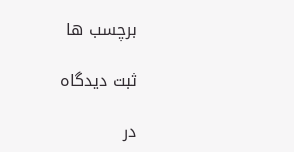برچسب ها

ثبت دیدگاه

در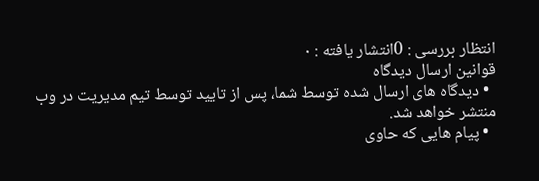انتظار بررسی : 0انتشار یافته : ۰
قوانین ارسال دیدگاه
  • دیدگاه های ارسال شده توسط شما، پس از تایید توسط تیم مدیریت در وب منتشر خواهد شد.
  • پیام هایی که حاوی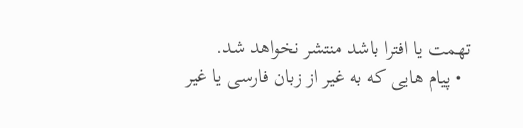تهمت یا افترا باشد منتشر نخواهد شد.
  • پیام هایی که به غیر از زبان فارسی یا غیر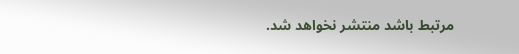مرتبط باشد منتشر نخواهد شد.